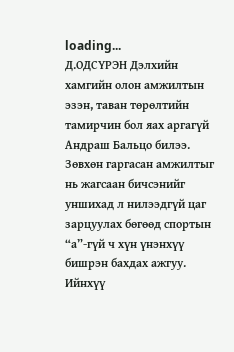loading...
Д.ОДСҮРЭН Дэлхийн хамгийн олон амжилтын эзэн, таван төрөлтийн тамирчин бол яах аргагүй Андраш Бальцо билээ. Зөвхөн гаргасан амжилтыг нь жагсаан бичсэнийг уншихад л нилээдгүй цаг зарцуулах бөгөөд спортын “а”-гүй ч хүн үнэнхүү бишрэн бахдах ажгуу. Ийнхүү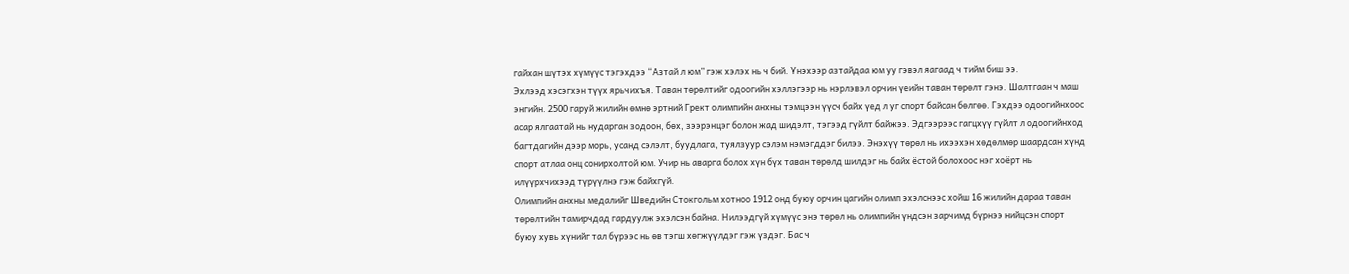гайхан шүтэх хүмүүс тэгэхдээ “Азтай л юм” гэж хэлэх нь ч бий. Үнэхээр азтайдаа юм уу гэвэл яагаад ч тийм биш ээ.
Эхлээд хэсэгхэн түүх ярьчихъя. Таван төрөлтийг одоогийн хэллэгээр нь нэрлэвэл орчин үеийн таван төрөлт гэнэ. Шалтгаан ч маш энгийн. 2500 гаруй жилийн өмнө эртний Грект олимпийн анхны тэмцээн үүсч байх үед л уг спорт байсан бөлгөө. Гэхдээ одоогийнхоос асар ялгаатай нь нударган зодоон, бөх, зээрэнцэг болон жад шидэлт, тэгээд гүйлт байжээ. Эдгээрээс гагцхүү гүйлт л одоогийнход багтдагийн дээр морь, усанд сэлэлт, буудлага, туялзуур сэлэм нэмэгддэг билээ. Энэхүү төрөл нь ихээхэн хөдөлмөр шаардсан хүнд спорт атлаа онц сонирхолтой юм. Учир нь аварга болох хүн бүх таван төрөлд шилдэг нь байх ёстой болохоос нэг хоёрт нь илүүрхчихээд түрүүлнэ гэж байхгүй.
Олимпийн анхны медалийг Шведийн Стокгольм хотноо 1912 онд буюу орчин цагийн олимп эхэлснээс хойш 16 жилийн дараа таван төрөлтийн тамирчдад гардуулж эхэлсэн байна. Нилээдгүй хүмүүс энэ төрөл нь олимпийн үндсэн зарчимд бүрнээ нийцсэн спорт буюу хувь хүнийг тал бүрээс нь өв тэгш хөгжүүлдэг гэж үздэг. Бас ч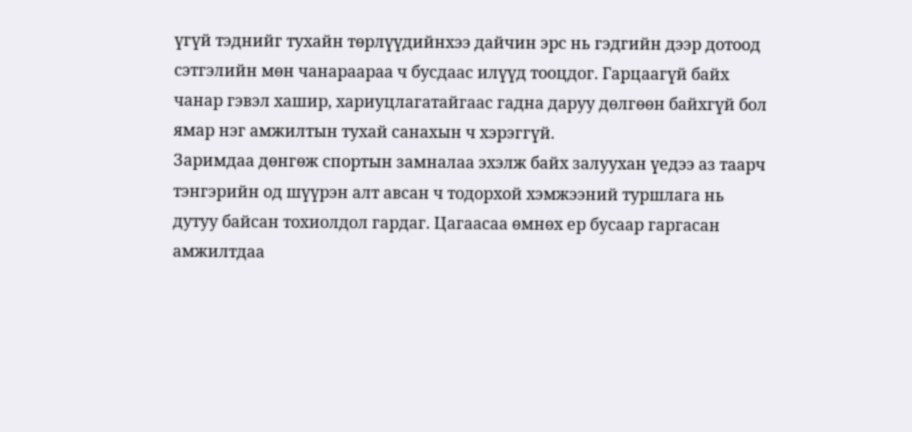үгүй тэднийг тухайн төрлүүдийнхээ дайчин эрс нь гэдгийн дээр дотоод сэтгэлийн мөн чанараараа ч бусдаас илүүд тооцдог. Гарцаагүй байх чанар гэвэл хашир, хариуцлагатайгаас гадна даруу дөлгөөн байхгүй бол ямар нэг амжилтын тухай санахын ч хэрэггүй.
Заримдаа дөнгөж спортын замналаа эхэлж байх залуухан үедээ аз таарч тэнгэрийн од шүүрэн алт авсан ч тодорхой хэмжээний туршлага нь дутуу байсан тохиолдол гардаг. Цагаасаа өмнөх ер бусаар гаргасан амжилтдаа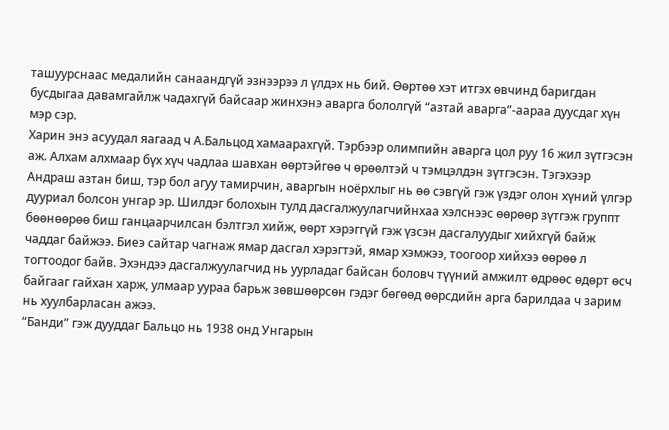ташуурснаас медалийн санаандгүй эзнээрээ л үлдэх нь бий. Өөртөө хэт итгэх өвчинд баригдан бусдыгаа давамгайлж чадахгүй байсаар жинхэнэ аварга бололгүй “азтай аварга”-аараа дуусдаг хүн мэр сэр.
Харин энэ асуудал яагаад ч А.Бальцод хамаарахгүй. Тэрбээр олимпийн аварга цол руу 16 жил зүтгэсэн аж. Алхам алхмаар бүх хүч чадлаа шавхан өөртэйгөө ч өрөөлтэй ч тэмцэлдэн зүтгэсэн. Тэгэхээр Андраш азтан биш, тэр бол агуу тамирчин, аваргын ноёрхлыг нь өө сэвгүй гэж үздэг олон хүний үлгэр дууриал болсон унгар эр. Шилдэг болохын тулд дасгалжуулагчийнхаа хэлснээс өөрөөр зүтгэж группт бөөнөөрөө биш ганцаарчилсан бэлтгэл хийж, өөрт хэрэггүй гэж үзсэн дасгалуудыг хийхгүй байж чаддаг байжээ. Биеэ сайтар чагнаж ямар дасгал хэрэгтэй, ямар хэмжээ, тоогоор хийхээ өөрөө л тогтоодог байв. Эхэндээ дасгалжуулагчид нь уурладаг байсан боловч түүний амжилт өдрөөс өдөрт өсч байгааг гайхан харж, улмаар уураа барьж зөвшөөрсөн гэдэг бөгөөд өөрсдийн арга барилдаа ч зарим нь хуулбарласан ажээ.
“Банди” гэж дууддаг Бальцо нь 1938 онд Унгарын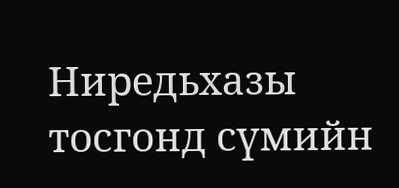Ниредьхазы тосгонд сүмийн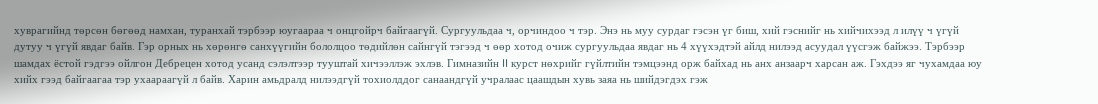хуврагийнд төрсөн бөгөөд намхан, туранхай тэрбээр юугаараа ч онцгойрч байгаагүй. Сургуульдаа ч, орчиндоо ч тэр. Энэ нь муу сурдаг гэсэн үг биш, хий гэснийг нь хийчихээд л илүү ч үгүй дутуу ч үгүй явдаг байв. Гэр орных нь хөрөнгө санхүүгийн бололцоо төдийлөн сайнгүй тэгээд ч өөр хотод очиж сургуульдаа явдаг нь 4 хүүхэдтэй айлд нилээд асуудал үүсгэж байжээ. Тэрбээр шамдах ёстой гэдгээ ойлгон Дебрецен хотод усанд сэлэлтээр тууштай хичээллэж эхлэв. Гимназийн II курст нөхрийг гүйлтийн тэмцээнд орж байхад нь анх анзаарч харсан аж. Гэхдээ яг чухамдаа юу хийх гээд байгаагаа тэр ухаараагүй л байв. Харин амьдралд нилээдгүй тохиолддог санаандгүй учралаас цаашдын хувь заяа нь шийдэгдэх гэж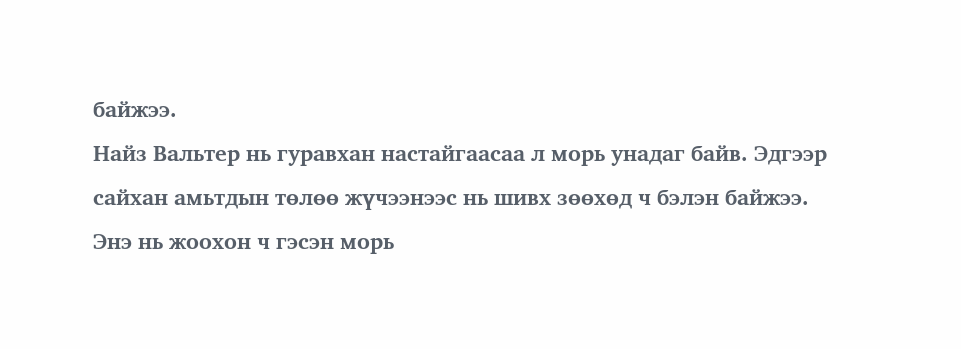байжээ.
Найз Вальтер нь гуравхан настайгаасаа л морь унадаг байв. Эдгээр сайхан амьтдын төлөө жүчээнээс нь шивх зөөхөд ч бэлэн байжээ. Энэ нь жоохон ч гэсэн морь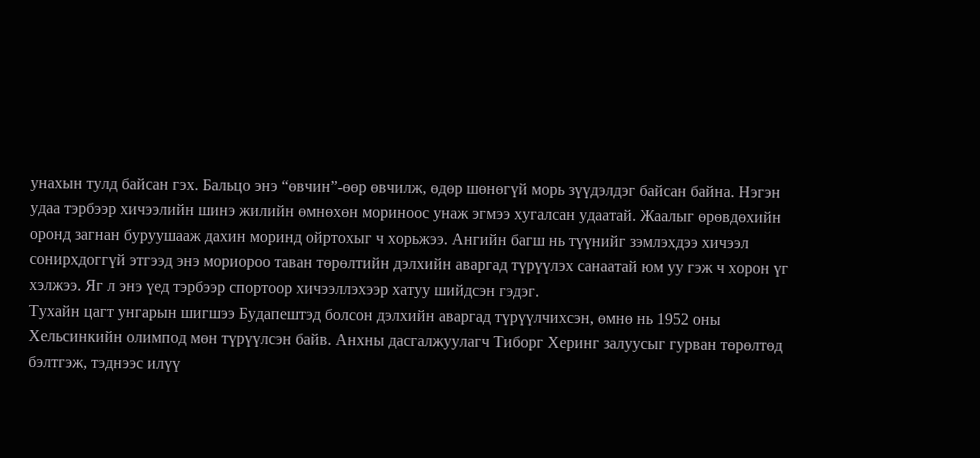унахын тулд байсан гэх. Бальцо энэ “өвчин”-өөр өвчилж, өдөр шөнөгүй морь зүүдэлдэг байсан байна. Нэгэн удаа тэрбээр хичээлийн шинэ жилийн өмнөхөн мориноос унаж эгмээ хугалсан удаатай. Жаалыг өрөвдөхийн оронд загнан буруушааж дахин моринд ойртохыг ч хорьжээ. Ангийн багш нь түүнийг зэмлэхдээ хичээл сонирхдоггүй этгээд энэ мориороо таван төрөлтийн дэлхийн аваргад түрүүлэх санаатай юм уу гэж ч хорон үг хэлжээ. Яг л энэ үед тэрбээр спортоор хичээллэхээр хатуу шийдсэн гэдэг.
Тухайн цагт унгарын шигшээ Будапештэд болсон дэлхийн аваргад түрүүлчихсэн, өмнө нь 1952 оны Хельсинкийн олимпод мөн түрүүлсэн байв. Анхны дасгалжуулагч Тиборг Херинг залуусыг гурван төрөлтөд бэлтгэж, тэднээс илүү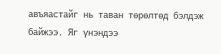авъяастайг нь таван төрөлтөд бэлдэж байжээ. Яг үнэндээ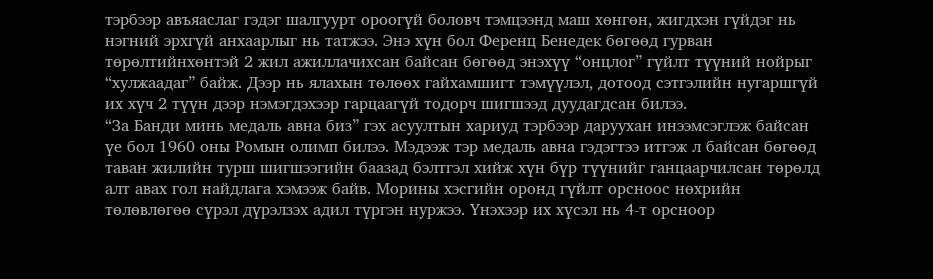тэрбээр авъяаслаг гэдэг шалгуурт ороогүй боловч тэмцээнд маш хөнгөн, жигдхэн гүйдэг нь нэгний эрхгүй анхаарлыг нь татжээ. Энэ хүн бол Ференц Бенедек бөгөөд гурван төрөлтийнхөнтэй 2 жил ажиллачихсан байсан бөгөөд энэхүү “онцлог” гүйлт түүний нойрыг “хулжаадаг” байж. Дээр нь ялахын төлөөх гайхамшигт тэмүүлэл, дотоод сэтгэлийн нугаршгүй их хүч 2 түүн дээр нэмэгдэхээр гарцаагүй тодорч шигшээд дуудагдсан билээ.
“За Банди минь медаль авна биз” гэх асуултын хариуд тэрбээр даруухан инээмсэглэж байсан үе бол 1960 оны Ромын олимп билээ. Мэдээж тэр медаль авна гэдэгтээ итгэж л байсан бөгөөд таван жилийн турш шигшээгийн баазад бэлтгэл хийж хүн бүр түүнийг ганцаарчилсан төрөлд алт авах гол найдлага хэмээж байв. Морины хэсгийн оронд гүйлт орсноос нөхрийн төлөвлөгөө сүрэл дүрэлзэх адил түргэн нуржээ. Үнэхээр их хүсэл нь 4-т орсноор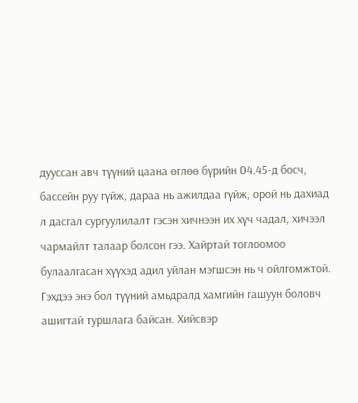дууссан авч түүний цаана өглөө бүрийн 04.45-д босч, бассейн руу гүйж, дараа нь ажилдаа гүйж, орой нь дахиад л дасгал сургуулилалт гэсэн хичнээн их хүч чадал, хичээл чармайлт талаар болсон гээ. Хайртай тоглоомоо булаалгасан хүүхэд адил уйлан мэгшсэн нь ч ойлгомжтой. Гэхдээ энэ бол түүний амьдралд хамгийн гашуун боловч ашигтай туршлага байсан. Хийсвэр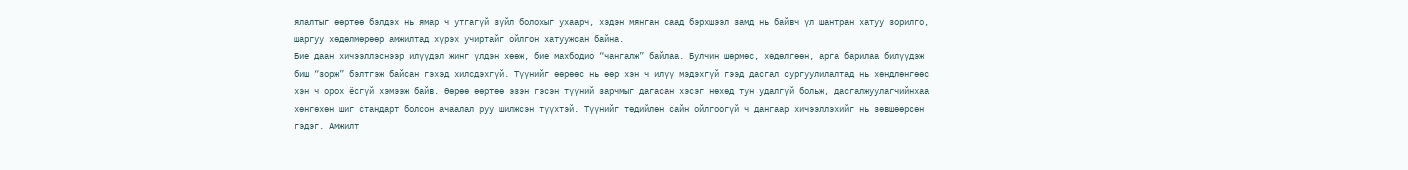ялалтыг өөртөө бэлдэх нь ямар ч утгагүй зүйл болохыг ухаарч, хэдэн мянган саад бэрхшээл замд нь байвч үл шантран хатуу зорилго, шаргуу хөдөлмөрөөр амжилтад хүрэх учиртайг ойлгон хатуужсан байна.
Бие даан хичээллэснээр илүүдэл жинг үлдэн хөөж, бие махбодио “чангалж” байлаа. Булчин шөрмөс, хөдөлгөөн, арга барилаа билүүдэж биш “зорж” бэлтгэж байсан гэхэд хилсдэхгүй. Түүнийг өөрөөс нь өөр хэн ч илүү мэдэхгүй гээд дасгал сургуулилалтад нь хөндлөнгөөс хэн ч орох ёсгүй хэмээж байв. Өөрөө өөртөө эзэн гэсэн түүний зарчмыг дагасан хэсэг нөхөд тун удалгүй больж, дасгалжуулагчийнхаа хөнгөхөн шиг стандарт болсон ачаалал руу шилжсэн түүхтэй. Түүнийг төдийлөн сайн ойлгоогүй ч дангаар хичээллэхийг нь зөвшөөрсөн гэдэг. Амжилт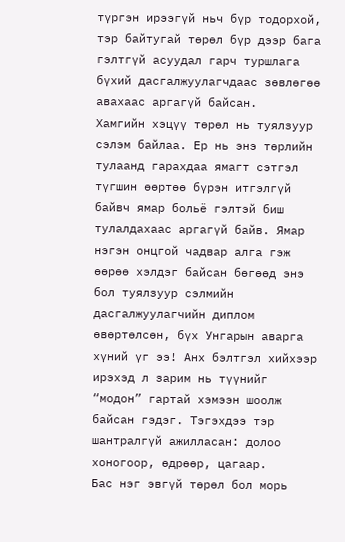түргэн ирээгүй ньч бүр тодорхой, тэр байтугай төрөл бүр дээр бага гэлтгүй асуудал гарч туршлага бүхий дасгалжуулагчдаас зөвлөгөө авахаас аргагүй байсан.
Хамгийн хэцүү төрөл нь туялзуур сэлэм байлаа. Ер нь энэ төрлийн тулаанд гарахдаа ямагт сэтгэл түгшин өөртөө бүрэн итгэлгүй байвч ямар больё гэлтэй биш тулалдахаас аргагүй байв. Ямар нэгэн онцгой чадвар алга гэж өөрөө хэлдэг байсан бөгөөд энэ бол туялзуур сэлмийн дасгалжуулагчийн диплом өвөртөлсөн, бүх Унгарын аварга хүний үг ээ! Анх бэлтгэл хийхээр ирэхэд л зарим нь түүнийг “модон” гартай хэмээн шоолж байсан гэдэг. Тэгэхдээ тэр шантралгүй ажилласан: долоо хоногоор, өдрөөр, цагаар.
Бас нэг эвгүй төрөл бол морь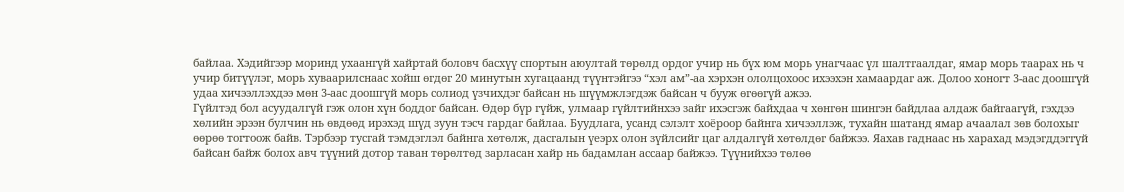байлаа. Хэдийгээр моринд ухаангүй хайртай боловч басхүү спортын аюултай төрөлд ордог учир нь бүх юм морь унагчаас үл шалтгаалдаг, ямар морь таарах нь ч учир битүүлэг, морь хуваарилснаас хойш өгдөг 20 минутын хугацаанд түүнтэйгээ “хэл ам”-аа хэрхэн ололцохоос ихээхэн хамаардаг аж. Долоо хоногт 3-аас доошгүй удаа хичээллэхдээ мөн 3-аас доошгүй морь солиод үзчихдэг байсан нь шүүмжлэгдэж байсан ч бууж өгөөгүй ажээ.
Гүйлтэд бол асуудалгүй гэж олон хүн боддог байсан. Өдөр бүр гүйж, улмаар гүйлтийнхээ зайг ихэсгэж байхдаа ч хөнгөн шингэн байдлаа алдаж байгаагүй, гэхдээ хөлийн эрээн булчин нь өвдөөд ирэхэд шүд зуун тэсч гардаг байлаа. Буудлага, усанд сэлэлт хоёроор байнга хичээллэж, тухайн шатанд ямар ачаалал зөв болохыг өөрөө тогтоож байв. Тэрбээр тусгай тэмдэглэл байнга хөтөлж, дасгалын үеэрх олон зүйлсийг цаг алдалгүй хөтөлдөг байжээ. Яахав гаднаас нь харахад мэдэгддэггүй байсан байж болох авч түүний дотор таван төрөлтөд зарласан хайр нь бадамлан ассаар байжээ. Түүнийхээ төлөө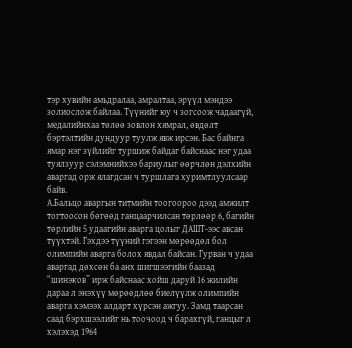тэр хувийн амьдралаа, амралтаа, эрүүл мэндээ золиослож байлаа. Түүнийг юу ч зогсоож чадаагүй, медалийнхаа төлөө зовлон хямрал, өвдөлт бэртэлтийн дундуур туулж явж ирсэн. Бас байнга ямар нэг зүйлийг туршиж байдаг байснаас нэг удаа туялзуур сэлэмнийхээ бариулыг өөрчлөн дэлхийн аваргад орж ялагдсан ч туршлага хуримтлуулсаар байв.
А.Бальцо аваргын титмийн тоогоороо дээд амжилт тогтоосон бөгөөд ганцаарчилсан төрлөөр 6, багийн төрлийн 5 удаагийн аварга цолыг ДАШТ-ээс авсан түүхтэй. Гэхдээ түүний гэгээн мөрөөдөл бол олимпийн аварга болох явдал байсан. Гурван ч удаа аваргад дөхсөн ба анх шигшээгийн баазад “шинэков” ирж байснаас хойш даруй 16 жилийн дараа л энэхүү мөрөөдлөө биелүүлж олимпийн аварга хэмээх алдарт хүрсэн ажгуу. Замд таарсан саад бэрхшээлийг нь тоочоод ч барахгүй, ганцыг л хэлэхэд 1964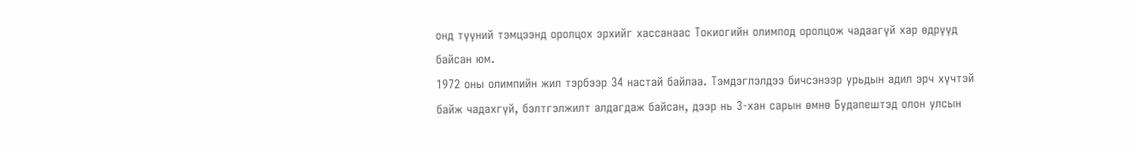онд түүний тэмцээнд оролцох эрхийг хассанаас Токиогийн олимпод оролцож чадаагүй хар өдрүүд байсан юм.
1972 оны олимпийн жил тэрбээр 34 настай байлаа. Тэмдэглэлдээ бичсэнээр урьдын адил эрч хүчтэй байж чадахгүй, бэлтгэлжилт алдагдаж байсан, дээр нь 3-хан сарын өмнө Будапештэд олон улсын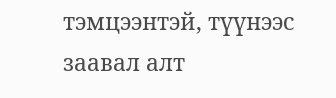тэмцээнтэй, түүнээс заавал алт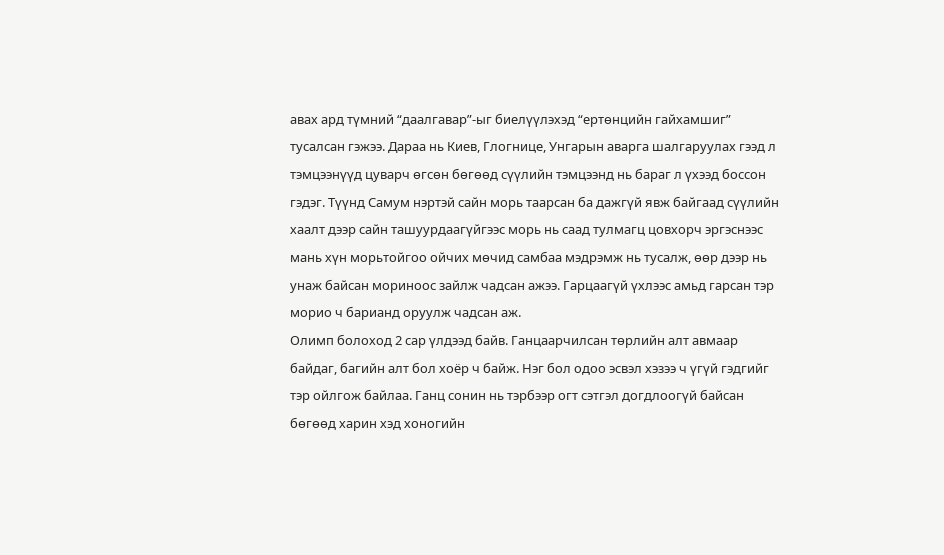авах ард түмний “даалгавар”-ыг биелүүлэхэд “ертөнцийн гайхамшиг” тусалсан гэжээ. Дараа нь Киев, Глогнице, Унгарын аварга шалгаруулах гээд л тэмцээнүүд цуварч өгсөн бөгөөд сүүлийн тэмцээнд нь бараг л үхээд боссон гэдэг. Түүнд Самум нэртэй сайн морь таарсан ба дажгүй явж байгаад сүүлийн хаалт дээр сайн ташуурдаагүйгээс морь нь саад тулмагц цовхорч эргэснээс мань хүн морьтойгоо ойчих мөчид самбаа мэдрэмж нь тусалж, өөр дээр нь унаж байсан мориноос зайлж чадсан ажээ. Гарцаагүй үхлээс амьд гарсан тэр морио ч барианд оруулж чадсан аж.
Олимп болоход 2 сар үлдээд байв. Ганцаарчилсан төрлийн алт авмаар байдаг, багийн алт бол хоёр ч байж. Нэг бол одоо эсвэл хэзээ ч үгүй гэдгийг тэр ойлгож байлаа. Ганц сонин нь тэрбээр огт сэтгэл догдлоогүй байсан бөгөөд харин хэд хоногийн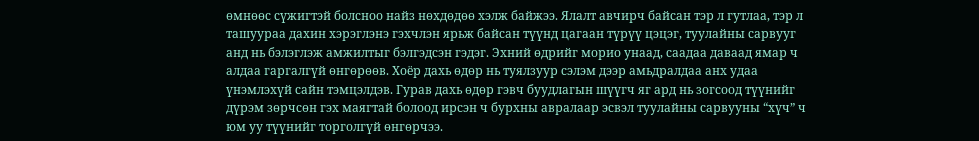өмнөөс сүжигтэй болсноо найз нөхдөдөө хэлж байжээ. Ялалт авчирч байсан тэр л гутлаа, тэр л ташуураа дахин хэрэглэнэ гэхчлэн ярьж байсан түүнд цагаан түрүү цэцэг, туулайны сарвууг анд нь бэлэглэж амжилтыг бэлгэдсэн гэдэг. Эхний өдрийг морио унаад, саадаа даваад ямар ч алдаа гаргалгүй өнгөрөөв. Хоёр дахь өдөр нь туялзуур сэлэм дээр амьдралдаа анх удаа үнэмлэхүй сайн тэмцэлдэв. Гурав дахь өдөр гэвч буудлагын шүүгч яг ард нь зогсоод түүнийг дүрэм зөрчсөн гэх маягтай болоод ирсэн ч бурхны авралаар эсвэл туулайны сарвууны “хүч” ч юм уу түүнийг торголгүй өнгөрчээ.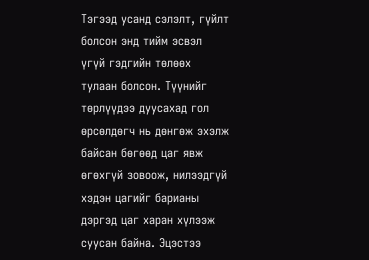Тэгээд усанд сэлэлт, гүйлт болсон энд тийм эсвэл үгүй гэдгийн төлөөх тулаан болсон. Түүнийг төрлүүдээ дуусахад гол өрсөлдөгч нь дөнгөж эхэлж байсан бөгөөд цаг явж өгөхгүй зовоож, нилээдгүй хэдэн цагийг барианы дэргэд цаг харан хүлээж суусан байна. Эцэстээ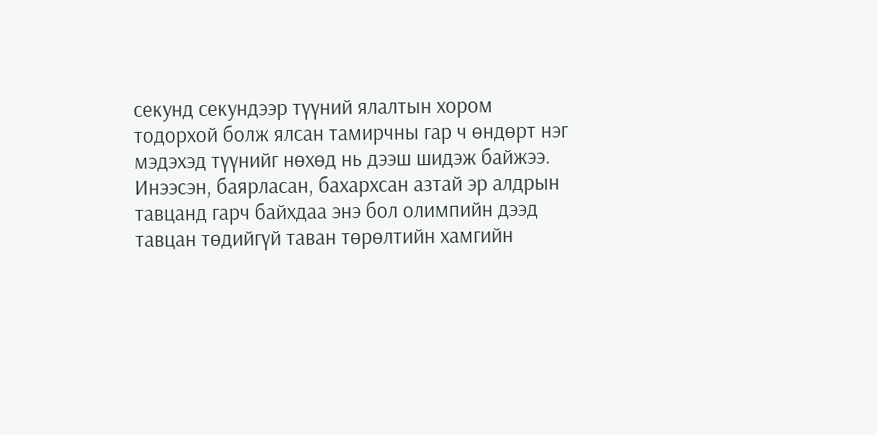секунд секундээр түүний ялалтын хором тодорхой болж ялсан тамирчны гар ч өндөрт нэг мэдэхэд түүнийг нөхөд нь дээш шидэж байжээ. Инээсэн, баярласан, бахархсан азтай эр алдрын тавцанд гарч байхдаа энэ бол олимпийн дээд тавцан төдийгүй таван төрөлтийн хамгийн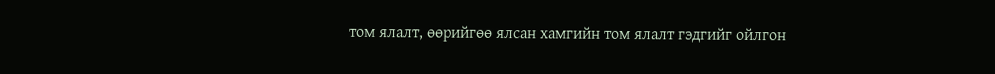том ялалт, өөрийгөө ялсан хамгийн том ялалт гэдгийг ойлгон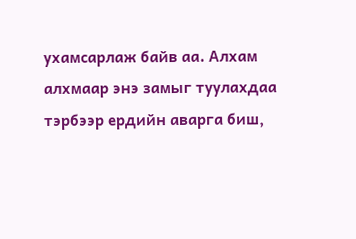ухамсарлаж байв аа. Алхам алхмаар энэ замыг туулахдаа тэрбээр ердийн аварга биш,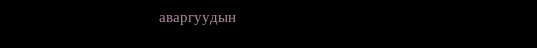аваргуудын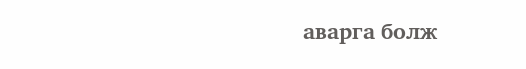аварга болж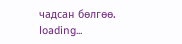чадсан бөлгөө.
loading...